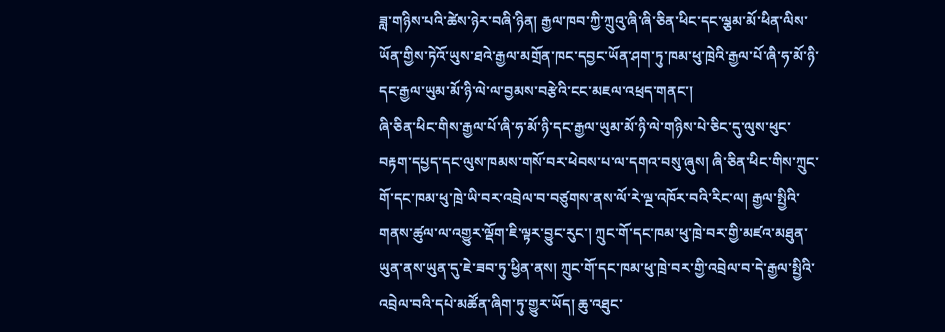ཟླ་གཉིས་པའི་ཚེས་ཉེར་བཞི་ཉིན། རྒྱལ་ཁབ་ཀྱི་ཀྲུའུ་ཞི་ཞི་ཅིན་ཕིང་དང་ལྕམ་མོ་ཕིན་ལིས་ཡོན་གྱིས་ཏེའོ་ཡུས་ཐའེ་རྒྱལ་མགྲོན་ཁང་དབྱང་ཡོན་ཤག་ཏུ་ཁམ་ཕུ་ཁྲེའི་རྒྱལ་པོ་ཞི་ཧ་མོ་ཉི་དང་རྒྱལ་ཡུམ་མོ་ཉི་ལེ་ལ་བྱམས་བརྩེའི་ངང་མཇལ་འཕྲད་གནང་།
ཞི་ཅིན་ཕིང་གིས་རྒྱལ་པོ་ཞི་ཧ་མོ་ཉི་དང་རྒྱལ་ཡུམ་མོ་ཉི་ལེ་གཉིས་པེ་ཅིང་དུ་ལུས་ཕུང་བརྟག་དཔྱད་དང་ལུས་ཁམས་གསོ་བར་ཕེབས་པ་ལ་དགའ་བསུ་ཞུས། ཞི་ཅིན་ཕིང་གིས་ཀྲུང་གོ་དང་ཁམ་ཕུ་ཁྲེ་ཡི་བར་འབྲེལ་བ་བཙུགས་ནས་ལོ་རེ་ལྔ་འཁོར་བའི་རིང་ལ། རྒྱལ་སྤྱིའི་གནས་ཚུལ་ལ་འགྱུར་ལྡོག་ཇི་ལྟར་བྱུང་རུང་། ཀྲུང་གོ་དང་ཁམ་ཕུ་ཁྲེ་བར་གྱི་མཛའ་མཐུན་ཡུན་ནས་ཡུན་དུ་ཇེ་ཟབ་ཏུ་ཕྱིན་ནས། ཀྲུང་གོ་དང་ཁམ་ཕུ་ཁྲེ་བར་གྱི་འབྲེལ་བ་དེ་རྒྱལ་སྤྱིའི་འབྲེལ་བའི་དཔེ་མཚོན་ཞིག་ཏུ་གྱུར་ཡོད། ཆུ་འཐུང་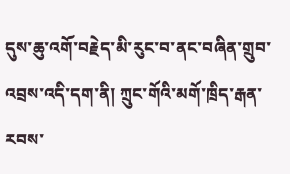དུས་ཆུ་འགོ་བརྗེད་མི་རུང་བ་ནང་བཞིན་གྲུབ་འབྲས་འདི་དག་ནི། ཀྲུང་གོའི་མགོ་ཁྲིད་རྒན་རབས་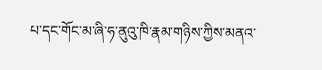པ་དང་གོང་མ་ཞི་ཧ་ནུའུ་ཁི་རྣམ་གཉིས་ཀྱིས་མནའ་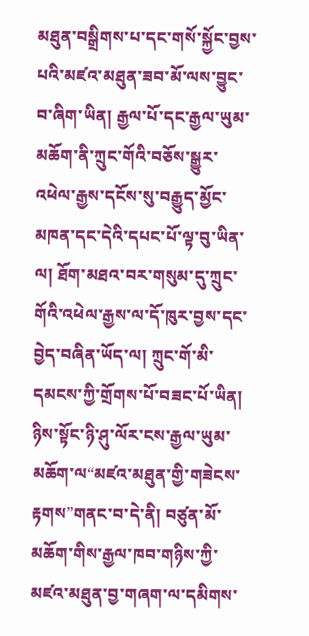མཐུན་བསྒྲིགས་པ་དང་གསོ་སྐྱོང་བྱས་པའི་མཛའ་མཐུན་ཟབ་མོ་ལས་བྱུང་བ་ཞིག་ཡིན། རྒྱལ་པོ་དང་རྒྱལ་ཡུམ་མཆོག་ནི་ཀྲུང་གོའི་བཅོས་སྒྱུར་འཕེལ་རྒྱས་དངོས་སུ་བརྒྱུད་མྱོང་མཁན་དང་དེའི་དཔང་པོ་ལྟ་བུ་ཡིན་ལ། ཐོག་མཐའ་བར་གསུམ་དུ་ཀྲུང་གོའི་འཕེལ་རྒྱས་ལ་དོ་ཁུར་བྱས་དང་བྱེད་བཞིན་ཡོད་ལ། ཀྲུང་གོ་མི་དམངས་ཀྱི་གྲོགས་པོ་བཟང་པོ་ཡིན། ཉིས་སྟོང་ཉི་ཤུ་ལོར་ངས་རྒྱལ་ཡུམ་མཆོག་ལ“མཛའ་མཐུན་གྱི་གཟེངས་རྟགས”གནང་བ་དེ་ནི། བཙུན་མོ་མཆོག་གིས་རྒྱལ་ཁབ་གཉིས་ཀྱི་མཛའ་མཐུན་བྱ་གཞག་ལ་དམིགས་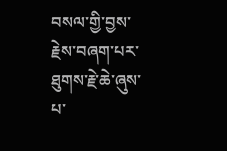བསལ་གྱི་བྱས་རྗེས་བཞག་པར་ཐུགས་རྗེ་ཆེ་ཞུས་པ་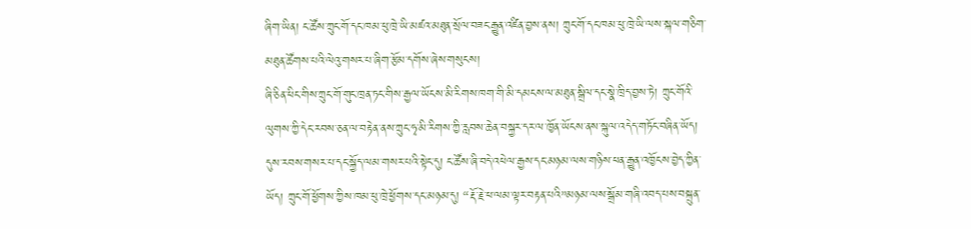ཞིག་ཡིན། ང་ཚོས་ཀྲུང་གོ་དང་ཁམ་ཕུ་ཁྲེ་ཡི་མཛའ་མཐུན་སྲོལ་བཟང་རྒྱུན་འཛིན་བྱས་ནས། ཀྲུང་གོ་དང་ཁམ་ཕུ་ཁྲེ་ཡི་ལས་སྐལ་གཅིག་མཐུན་ཚོགས་པའི་ལེའུ་གསར་པ་ཞིག་རྩོམ་དགོས་ཞེས་གསུངས།
ཞི་ཅིན་ཕིང་གིས་ཀྲུང་གོ་གུང་ཁྲན་ཏང་གིས་རྒྱལ་ཡོངས་མི་རིགས་ཁག་གི་མི་དམངས་ལ་མཐུན་སྒྲིལ་དང་སྣེ་ཁྲིད་བྱས་ཏེ། ཀྲུང་གོའི་ལུགས་ཀྱི་དེང་རབས་ཅན་ལ་བརྟེན་ནས་ཀྲུང་ཧྭ་མི་རིགས་ཀྱི་རླབས་ཆེན་བསྐྱར་དར་ལ་ཁྱོན་ཡོངས་ནས་སྐུལ་འདེད་གཏོང་བཞིན་ཡོད། དུས་རབས་གསར་པ་དང་སྐྱོད་ལམ་གསར་པའི་སྟེང་དུ། ང་ཚོས་ཞི་བདེ་འཕེལ་རྒྱས་དང་མཉམ་ལས་གཉིས་ཕན་རྒྱུན་འཁྱོངས་བྱེད་ཀྱིན་ཡོད། ཀྲུང་གོ་ཕྱོགས་ཀྱིས་ཁམ་ཕུ་ཁྲེ་ཕྱོགས་དང་མཉམ་དུ། “རྡོ་རྗེ་ཕ་ལམ་ལྟར་བརྟན་པའི”མཉམ་ལས་སྒྲོམ་གཞི་འབད་པས་བསྐྲུན་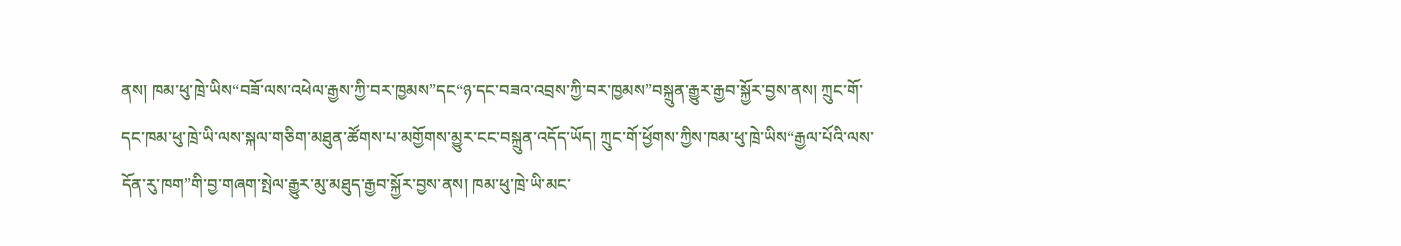ནས། ཁམ་ཕུ་ཁྲེ་ཡིས“བཟོ་ལས་འཕེལ་རྒྱས་ཀྱི་བར་ཁྱམས”དང“ཉ་དང་བཟའ་འབྲས་ཀྱི་བར་ཁྱམས”བསྐྲུན་རྒྱུར་རྒྱབ་སྐྱོར་བྱས་ནས། ཀྲུང་གོ་དང་ཁམ་ཕུ་ཁྲེ་ཡི་ལས་སྐལ་གཅིག་མཐུན་ཚོགས་པ་མགྱོགས་མྱུར་ངང་བསྐྲུན་འདོད་ཡོད། ཀྲུང་གོ་ཕྱོགས་ཀྱིས་ཁམ་ཕུ་ཁྲེ་ཡིས“རྒྱལ་པོའི་ལས་དོན་རུ་ཁག”གི་བྱ་གཞག་སྤེལ་རྒྱུར་མུ་མཐུད་རྒྱབ་སྐྱོར་བྱས་ནས། ཁམ་ཕུ་ཁྲེ་ཡི་མང་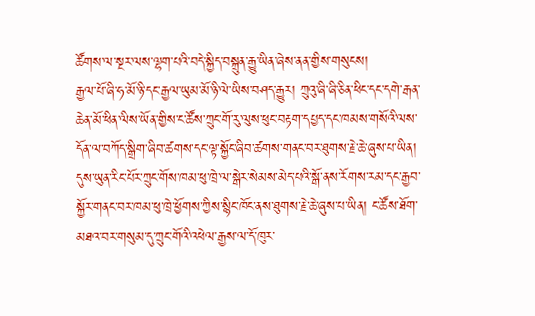ཚོགས་ལ་སྔར་ལས་ལྷག་པའི་བདེ་སྐྱིད་བསྐྲུན་རྒྱུ་ཡིན་ཞེས་ནན་གྱིས་གསུངས།
རྒྱལ་པོ་ཞི་ཧ་མོ་ཉི་དང་རྒྱལ་ཡུམ་མོ་ཉི་ལེ་ཡིས་བཤད་རྒྱུར། ཀྲུའུ་ཞི་ཞི་ཅིན་ཕིང་དང་དགེ་རྒན་ཆེན་མོ་ཕིན་ལིས་ཡོན་གྱིས་ང་ཚོས་ཀྲུང་གོ་རུ་ལུས་ཕུང་བརྟག་དཔྱད་དང་ཁམས་གསོའི་ལས་དོན་ལ་བཀོད་སྒྲིག་ཞིབ་ཚགས་དང་ལྟ་སྐྱོང་ཞིབ་ཚགས་གནང་བར་ཐུགས་རྗེ་ཆེ་ཞུས་པ་ཡིན། དུས་ཡུན་རིང་པོར་ཀྲུང་གོས་ཁམ་ཕུ་ཁྲེ་ལ་སྒེར་སེམས་མེད་པའི་སྒོ་ནས་རོགས་རམ་དང་རྒྱབ་སྐྱོར་གནང་བར་ཁམ་ཕུ་ཁྲེ་ཕྱོགས་ཀྱིས་སྙིང་ཁོང་ནས་ཐུགས་རྗེ་ཆེ་ཞུས་པ་ཡིན། ང་ཚོས་ཐོག་མཐའ་བར་གསུམ་དུ་ཀྲུང་གོའི་འཕེལ་རྒྱས་ལ་དོ་ཁུར་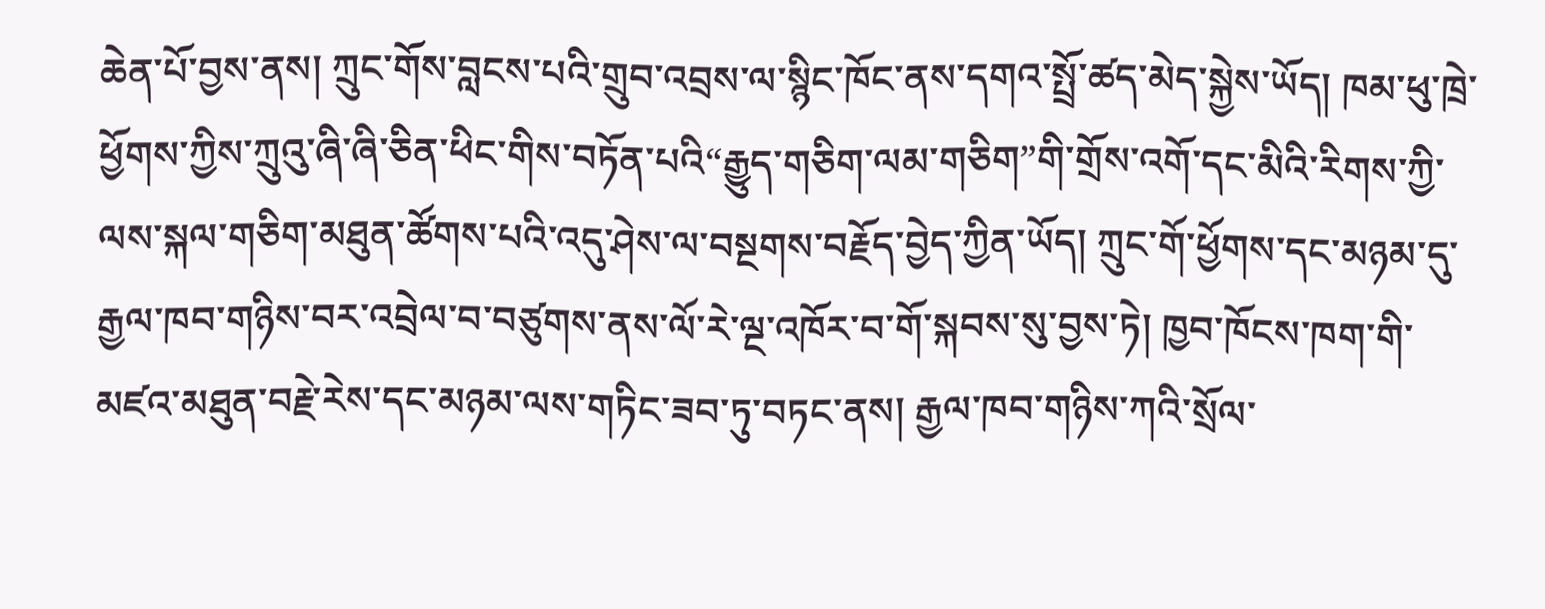ཆེན་པོ་བྱས་ནས། ཀྲུང་གོས་བླངས་པའི་གྲུབ་འབྲས་ལ་སྙིང་ཁོང་ནས་དགའ་སྤྲོ་ཚད་མེད་སྐྱེས་ཡོད། ཁམ་ཕུ་ཁྲེ་ཕྱོགས་ཀྱིས་ཀྲུའུ་ཞི་ཞི་ཅིན་ཕིང་གིས་བཏོན་པའི“རྒྱུད་གཅིག་ལམ་གཅིག”གི་གྲོས་འགོ་དང་མིའི་རིགས་ཀྱི་ལས་སྐལ་གཅིག་མཐུན་ཚོགས་པའི་འདུ་ཤེས་ལ་བསྔགས་བརྗོད་བྱེད་ཀྱིན་ཡོད། ཀྲུང་གོ་ཕྱོགས་དང་མཉམ་དུ་རྒྱལ་ཁབ་གཉིས་བར་འབྲེལ་བ་བཙུགས་ནས་ལོ་རེ་ལྔ་འཁོར་བ་གོ་སྐབས་སུ་བྱས་ཏེ། ཁྱབ་ཁོངས་ཁག་གི་མཛའ་མཐུན་བརྗེ་རེས་དང་མཉམ་ལས་གཏིང་ཟབ་ཏུ་བཏང་ནས། རྒྱལ་ཁབ་གཉིས་ཀའི་སྲོལ་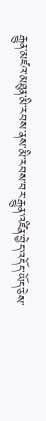རྒྱུན་མཛའ་མཐུན་མི་རབས་ནས་མི་རབས་བར་རྒྱུན་འཛིན་བྱེད་འདོད་ཡོད་ཅེས་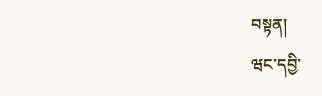བསྟན།
ཝང་དབྱི་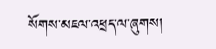སོགས་མཇལ་འཕྲད་ལ་ཞུགས།